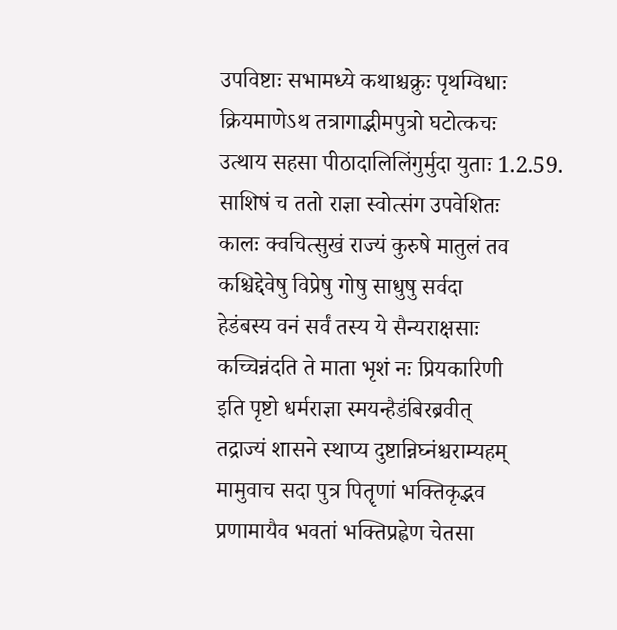उपविष्टाः सभामध्ये कथाश्चक्रुः पृथग्विधाः
क्रियमाणेऽथ तत्रागाद्भीमपुत्रो घटोत्कचः
उत्थाय सहसा पीठादालिलिंगुर्मुदा युताः 1.2.59.
साशिषं च ततो राज्ञा स्वोत्संग उपवेशितः
कालः क्वचित्सुखं राज्यं कुरुषे मातुलं तव
कश्चिद्देवेषु विप्रेषु गोषु साधुषु सर्वदा
हेडंबस्य वनं सर्वं तस्य ये सैन्यराक्षसाः
कच्चिन्नंदति ते माता भृशं नः प्रियकारिणी
इति पृष्टो धर्मराज्ञा स्मयन्हैडंबिरब्रवीत्
तद्राज्यं शासने स्थाप्य दुष्टान्निघ्नंश्चराम्यहम्
मामुवाच सदा पुत्र पितॄणां भक्तिकृद्भव
प्रणामायैव भवतां भक्तिप्रह्वेण चेतसा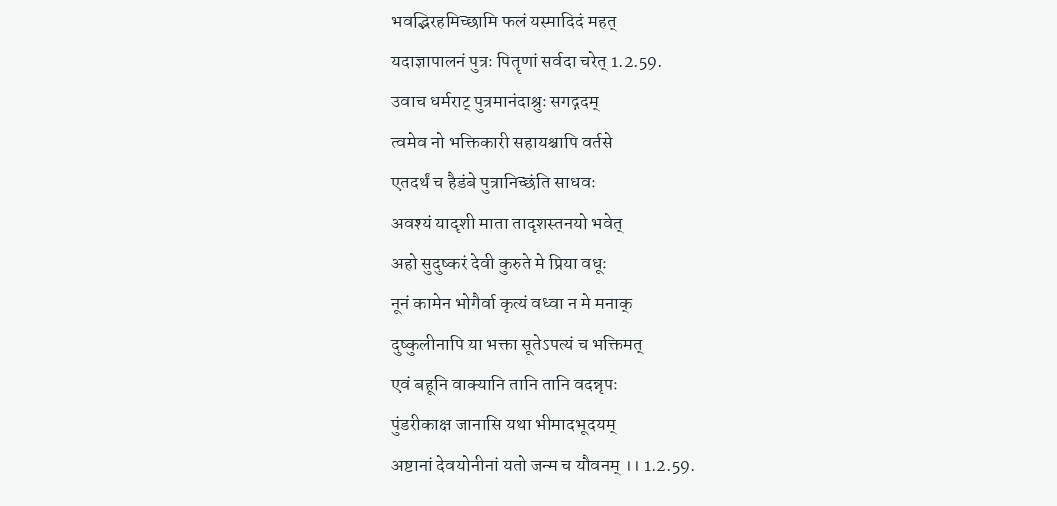भवद्भिरहमिच्छामि फलं यस्मादिदं महत्
यदाज्ञापालनं पुत्रः पितॄणां सर्वदा चरेत् 1.2.59.
उवाच धर्मराट् पुत्रमानंदाश्रुः सगद्गदम्
त्वमेव नो भक्तिकारी सहायश्चापि वर्तसे
एतदर्थं च हैडंबे पुत्रानिच्छंति साधवः
अवश्यं यादृशी माता तादृशस्तनयो भवेत्
अहो सुदुष्करं देवी कुरुते मे प्रिया वधूः
नूनं कामेन भोगैर्वा कृत्यं वध्वा न मे मनाक्
दुष्कुलीनापि या भक्ता सूतेऽपत्यं च भक्तिमत्
एवं बहूनि वाक्यानि तानि तानि वदन्नृपः
पुंडरीकाक्ष जानासि यथा भीमादभूदयम्
अष्टानां देवयोनीनां यतो जन्म च यौवनम् ।। 1.2.59.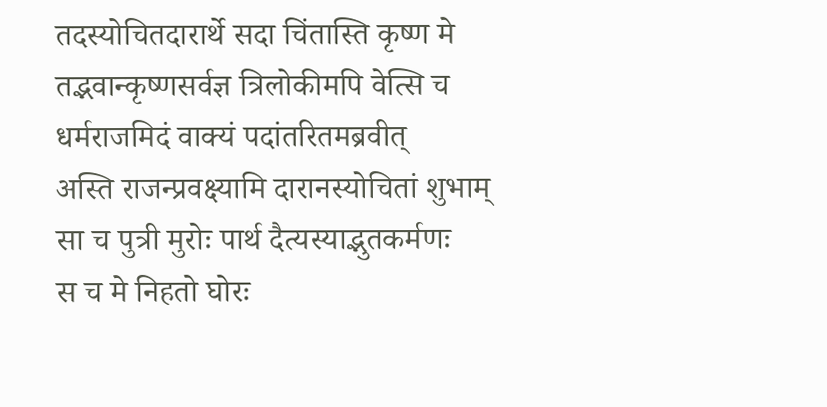तदस्योचितदारार्थे सदा चिंतास्ति कृष्ण मे
तद्भवान्कृष्णसर्वज्ञ त्रिलोकीमपि वेत्सि च
धर्मराजमिदं वाक्यं पदांतरितमब्रवीत्
अस्ति राजन्प्रवक्ष्यामि दारानस्योचितां शुभाम्
सा च पुत्री मुरोः पार्थ दैत्यस्याद्भुतकर्मणः
स च मे निहतो घोरः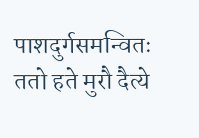पाशदुर्गसमन्वितः
ततो हते मुरौ दैत्ये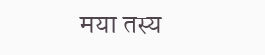मया तस्य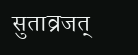सुताव्रजत्